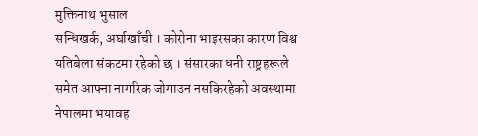मुक्तिनाथ भुसाल
सन्धिखर्क, अर्घाखाँची । कोरोना भाइरसका कारण विश्व यतिबेला संकटमा रहेको छ । संसारका धनी राष्ट्रहरूले समेत आफ्ना नागरिक जोगाउन नसकिरहेको अवस्थामा नेपालमा भयावह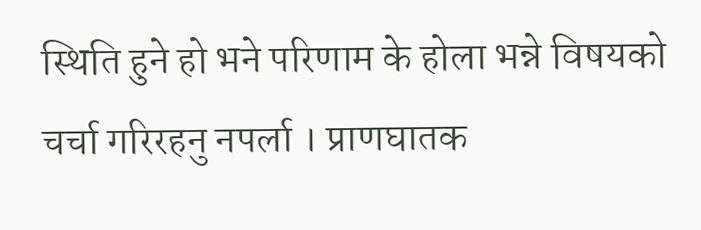स्थिति हुने हो भने परिणाम के होला भन्ने विषयको चर्चा गरिरहनु नपर्ला । प्राणघातक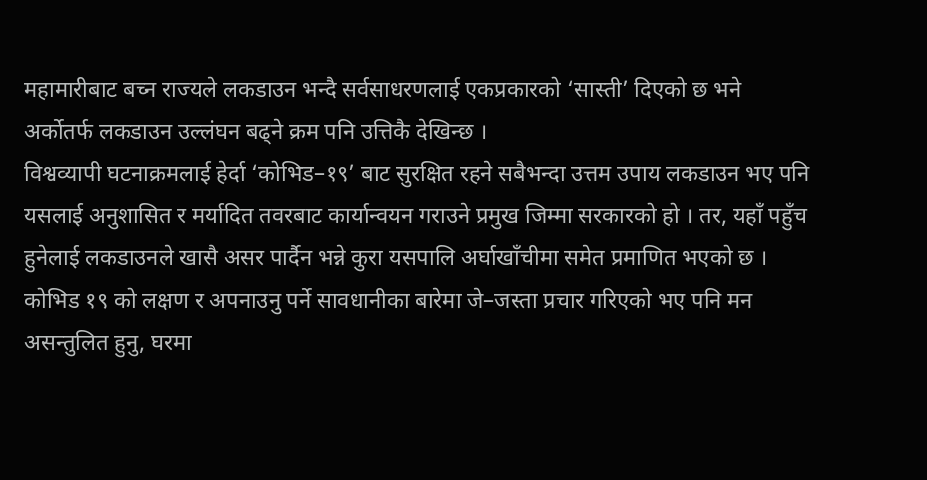महामारीबाट बच्न राज्यले लकडाउन भन्दै सर्वसाधरणलाई एकप्रकारको ‘सास्ती’ दिएको छ भने अर्कोतर्फ लकडाउन उल्लंघन बढ्ने क्रम पनि उत्तिकै देखिन्छ ।
विश्वव्यापी घटनाक्रमलाई हेर्दा ‘कोभिड–१९’ बाट सुरक्षित रहने सबैभन्दा उत्तम उपाय लकडाउन भए पनि यसलाई अनुशासित र मर्यादित तवरबाट कार्यान्वयन गराउने प्रमुख जिम्मा सरकारको हो । तर, यहाँ पहुँच हुनेलाई लकडाउनले खासै असर पार्दैन भन्ने कुरा यसपालि अर्घाखाँचीमा समेत प्रमाणित भएको छ ।
कोभिड १९ को लक्षण र अपनाउनु पर्ने सावधानीका बारेमा जे–जस्ता प्रचार गरिएको भए पनि मन असन्तुलित हुनु, घरमा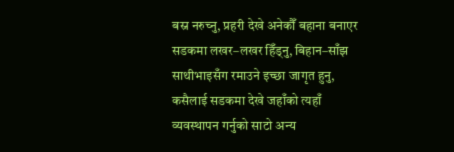बस्न नरुच्नु, प्रहरी देखे अनेकौँ बहाना बनाएर सडकमा लखर–लखर हिँड्नु, बिहान–साँझ साथीभाइसँग रमाउने इच्छा जागृत हुनु, कसैलाई सडकमा देखे जहाँको त्यहाँ व्यवस्थापन गर्नुको साटो अन्य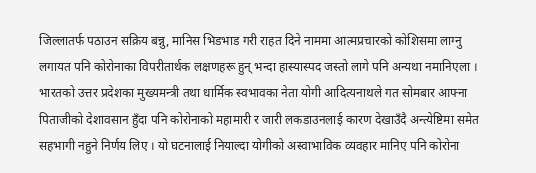जिल्लातर्फ पठाउन सक्रिय बन्नु, मानिस भिडभाड गरी राहत दिने नाममा आत्मप्रचारको कोशिसमा लाग्नु लगायत पनि कोरोनाका विपरीतार्थक लक्षणहरू हुन् भन्दा हास्यास्पद जस्तो लागे पनि अन्यथा नमानिएला ।
भारतको उत्तर प्रदेशका मुख्यमन्त्री तथा धार्मिक स्वभावका नेता योगी आदित्यनाथले गत सोमबार आफ्ना पिताजीको देशावसान हुँदा पनि कोरोनाको महामारी र जारी लकडाउनलाई कारण देखाउँदै अन्त्येष्टिमा समेत सहभागी नहुने निर्णय लिए । यो घटनालाई नियाल्दा योगीको अस्वाभाविक व्यवहार मानिए पनि कोरोना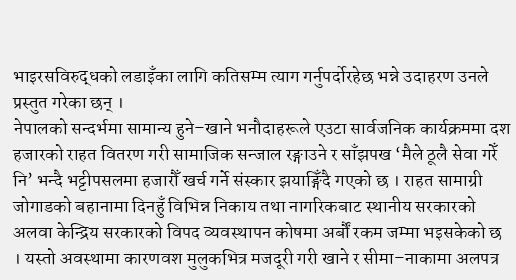भाइरसविरुद्धको लडाइँका लागि कतिसम्म त्याग गर्नुपर्दोरहेछ भन्ने उदाहरण उनले प्रस्तुत गरेका छन् ।
नेपालको सन्दर्भमा सामान्य हुने–खाने भनौदाहरूले एउटा सार्वजनिक कार्यक्रममा दश हजारको राहत वितरण गरी सामाजिक सन्जाल रङ्गाउने र साँझपख ‘मैले ठूलै सेवा गरेँ नि’ भन्दै भट्टीपसलमा हजारौँ खर्च गर्ने संस्कार झयाङ्गिँदै गएको छ । राहत सामाग्री जोगाडको बहानामा दिनहुँ विभिन्न निकाय तथा नागरिकबाट स्थानीय सरकारको अलवा केन्द्रिय सरकारको विपद व्यवस्थापन कोषमा अर्बौं रकम जम्मा भइसकेको छ । यस्तो अवस्थामा कारणवश मुलुकभित्र मजदूरी गरी खाने र सीमा–नाकामा अलपत्र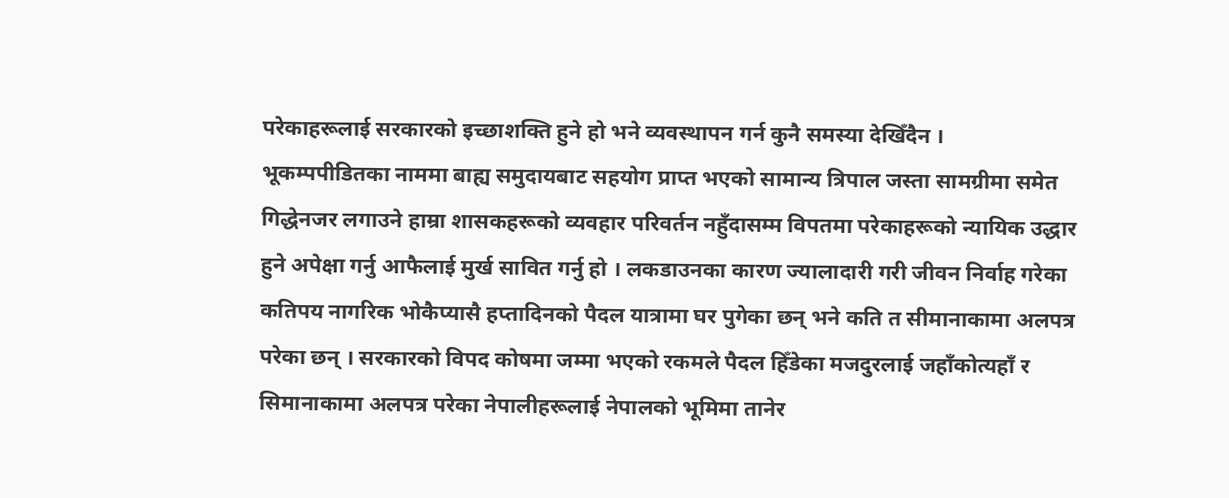परेकाहरूलाई सरकारको इच्छाशक्ति हुने हो भने व्यवस्थापन गर्न कुनै समस्या देखिँदैन ।
भूकम्पपीडितका नाममा बाह्य समुदायबाट सहयोग प्राप्त भएको सामान्य त्रिपाल जस्ता सामग्रीमा समेत गिद्धेनजर लगाउने हाम्रा शासकहरूको व्यवहार परिवर्तन नहुँदासम्म विपतमा परेकाहरूको न्यायिक उद्धार हुने अपेक्षा गर्नु आफैलाई मुर्ख सावित गर्नु हो । लकडाउनका कारण ज्यालादारी गरी जीवन निर्वाह गरेका कतिपय नागरिक भोकैप्यासै हप्तादिनको पैदल यात्रामा घर पुगेका छन् भने कति त सीमानाकामा अलपत्र परेका छन् । सरकारको विपद कोषमा जम्मा भएको रकमले पैदल हिँडेका मजदुरलाई जहाँकोत्यहाँ र सिमानाकामा अलपत्र परेका नेपालीहरूलाई नेपालको भूमिमा तानेर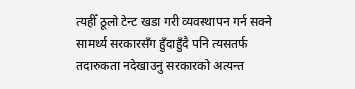त्यहीँ ठूलो टेन्ट खडा गरी व्यवस्थापन गर्न सक्ने सामर्थ्य सरकारसँग हुँदाहुँदै पनि त्यसतर्फ तदारुकता नदेखाउनु सरकारको अत्यन्त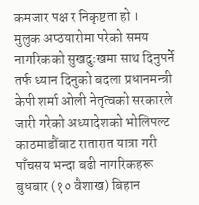कमजार पक्ष र निकृष्टता हो ।
मुलुक अप्ठयारोमा परेको समय नागरिकको सुखदुःखमा साथ दिनुपर्ने तर्फ ध्यान दिनुको बदला प्रधानमन्त्री केपी शर्मा ओली नेतृत्वको सरकारले जारी गरेको अध्यादेशको भोलिपल्ट काठमाडौंबाट रातारात यात्रा गरी पाँचसय भन्दा बढी नागरिकहरू बुधबार (१० वैशाख) बिहान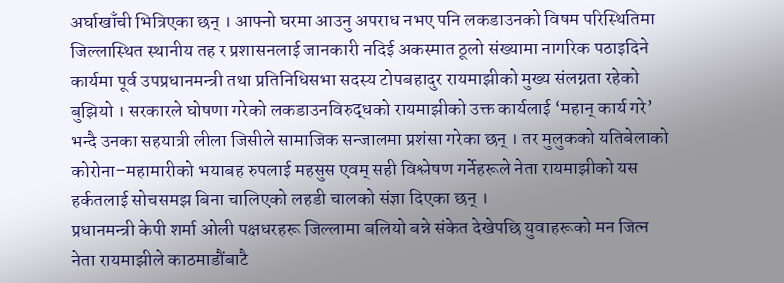अर्घाखाँची भित्रिएका छन् । आफ्नो घरमा आउनु अपराध नभए पनि लकडाउनको विषम परिस्थितिमा जिल्लास्थित स्थानीय तह र प्रशासनलाई जानकारी नदिई अकस्मात ठूलो संख्यामा नागरिक पठाइदिने कार्यमा पूर्व उपप्रधानमन्त्री तथा प्रतिनिधिसभा सदस्य टोपबहादुर रायमाझीको मुख्य संलग्नता रहेको बुझियो । सरकारले घोषणा गरेको लकडाउनविरुद्धको रायमाझीको उक्त कार्यलाई ‘महान् कार्य गरे’ भन्दै उनका सहयात्री लीला जिसीले सामाजिक सन्जालमा प्रशंसा गरेका छन् । तर मुलुकको यतिबेलाको कोरोना–महामारीको भयाबह रुपलाई महसुस एवम् सही विश्लेषण गर्नेहरूले नेता रायमाझीको यस हर्कतलाई सोचसमझ बिना चालिएको लहडी चालको संज्ञा दिएका छन् ।
प्रधानमन्त्री केपी शर्मा ओली पक्षधरहरू जिल्लामा बलियो बन्ने संकेत देखेपछि युवाहरूको मन जित्न नेता रायमाझीले काठमाडौंबाटै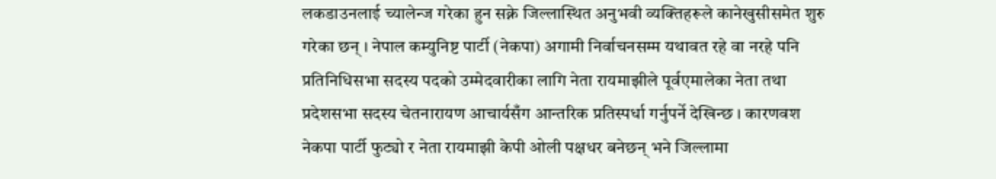लकडाउनलाई च्यालेन्ज गरेका हुन सक्ने जिल्लास्थित अनुभवी व्यक्तिहरूले कानेखुसीसमेत शुरु गरेका छन् । नेपाल कम्युनिष्ट पार्टी (नेकपा) अगामी निर्वाचनसम्म यथावत रहे वा नरहे पनि प्रतिनिधिसभा सदस्य पदको उम्मेदवारीका लागि नेता रायमाझीले पूर्वएमालेका नेता तथा प्रदेशसभा सदस्य चेतनारायण आचार्यसँग आन्तरिक प्रतिस्पर्धा गर्नुपर्ने देखिन्छ । कारणवश नेकपा पार्टी फुट्यो र नेता रायमाझी केपी ओली पक्षधर बनेछन् भने जिल्लामा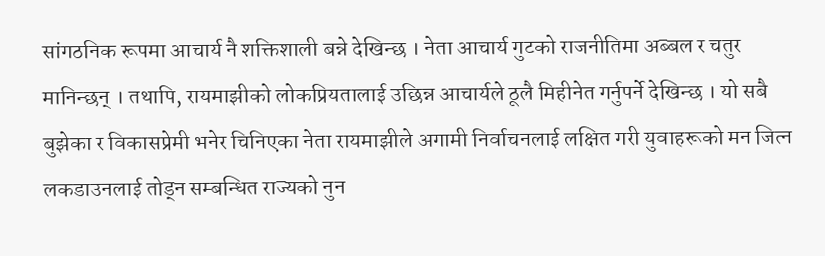सांगठनिक रूपमा आचार्य नै शक्तिशाली बन्ने देखिन्छ । नेता आचार्य गुटको राजनीतिमा अब्बल र चतुर मानिन्छन् । तथापि, रायमाझीको लोकप्रियतालाई उछिन्न आचार्यले ठूलै मिहीनेत गर्नुपर्ने देखिन्छ । यो सबै बुझेका र विकासप्रेमी भनेर चिनिएका नेता रायमाझीले अगामी निर्वाचनलाई लक्षित गरी युवाहरूको मन जित्न लकडाउनलाई तोड्न सम्बन्धित राज्यको नुन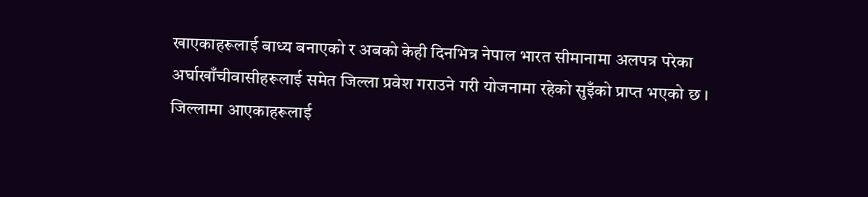खाएकाहरूलाई बाध्य बनाएको र अबको केही दिनभित्र नेपाल भारत सीमानामा अलपत्र परेका अर्घाखाँचीवासीहरूलाई समेत जिल्ला प्रवेश गराउने गरी योजनामा रहेको सुइँको प्राप्त भएको छ ।
जिल्लामा आएकाहरूलाई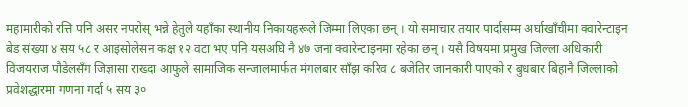महामारीको रत्ति पनि असर नपरोस् भन्ने हेतुले यहाँका स्थानीय निकायहरूले जिम्मा लिएका छन् । यो समाचार तयार पार्दासम्म अर्घाखाँचीमा क्वारेन्टाइन बेड संख्या ४ सय ५८ र आइसोलेसन कक्ष १२ वटा भए पनि यसअघि नै ४७ जना क्वारेन्टाइनमा रहेका छन् । यसै विषयमा प्रमुख जिल्ला अधिकारी विजयराज पौडेलसँग जिज्ञासा राख्दा आफुले सामाजिक सन्जालमार्फत मंगलबार साँझ करिव ८ बजेतिर जानकारी पाएको र बुधबार बिहानै जिल्लाको प्रवेशद्धारमा गणना गर्दा ५ सय ३०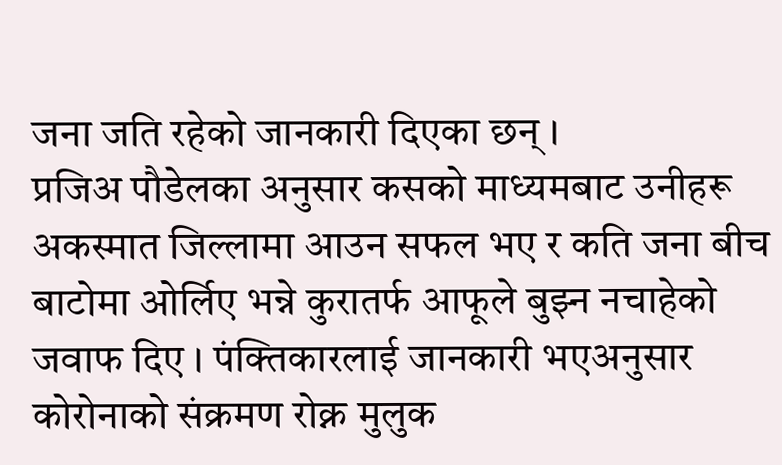जना जति रहेको जानकारी दिएका छन् ।
प्रजिअ पौडेलका अनुसार कसको माध्यमबाट उनीहरू अकस्मात जिल्लामा आउन सफल भए र कति जना बीच बाटोमा ओर्लिए भन्ने कुरातर्फ आफूले बुझ्न नचाहेको जवाफ दिए । पंक्तिकारलाई जानकारी भएअनुसार कोरोनाको संक्रमण रोक्न मुलुक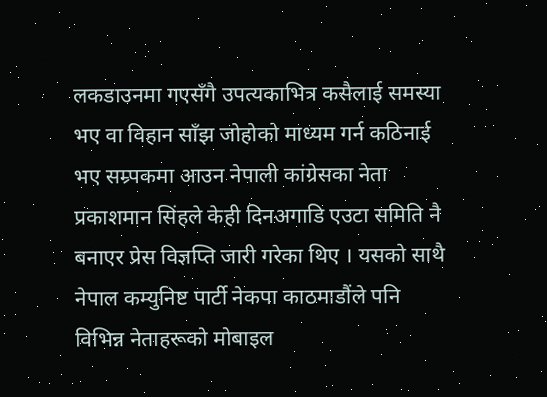लकडाउनमा गएसँगै उपत्यकाभित्र कसैलाई समस्या भए वा विहान साँझ जोहोको माध्यम गर्न कठिनाई भए सम्र्पकमा आउन नेपाली कांग्रेसका नेता प्रकाशमान सिंहले केही दिनअगाडि एउटा समिति नै बनाएर प्रेस विज्ञप्ति जारी गरेका थिए । यसको साथै नेपाल कम्युनिष्ट पार्टी नेकपा काठमाडौंले पनि विभिन्न नेताहरूको मोबाइल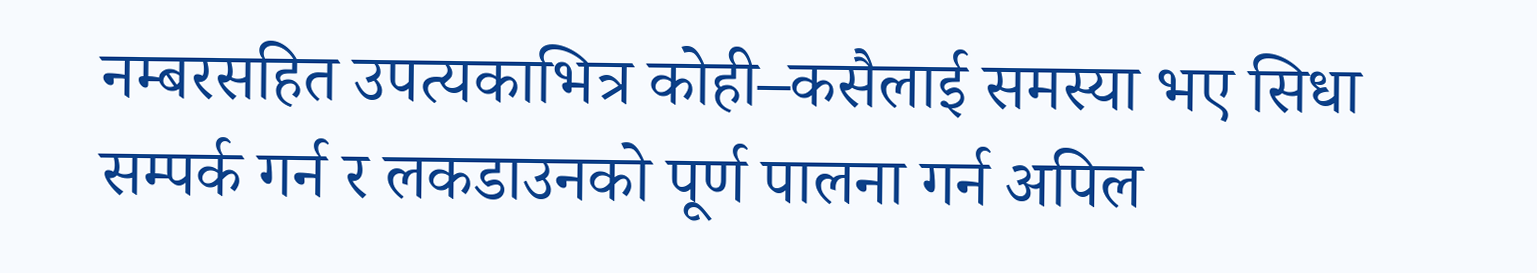नम्बरसहित उपत्यकाभित्र कोही–कसैलाई समस्या भए सिधा सम्पर्क गर्न र लकडाउनको पूर्ण पालना गर्न अपिल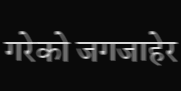गरेको जगजाहेर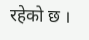रहेको छ ।